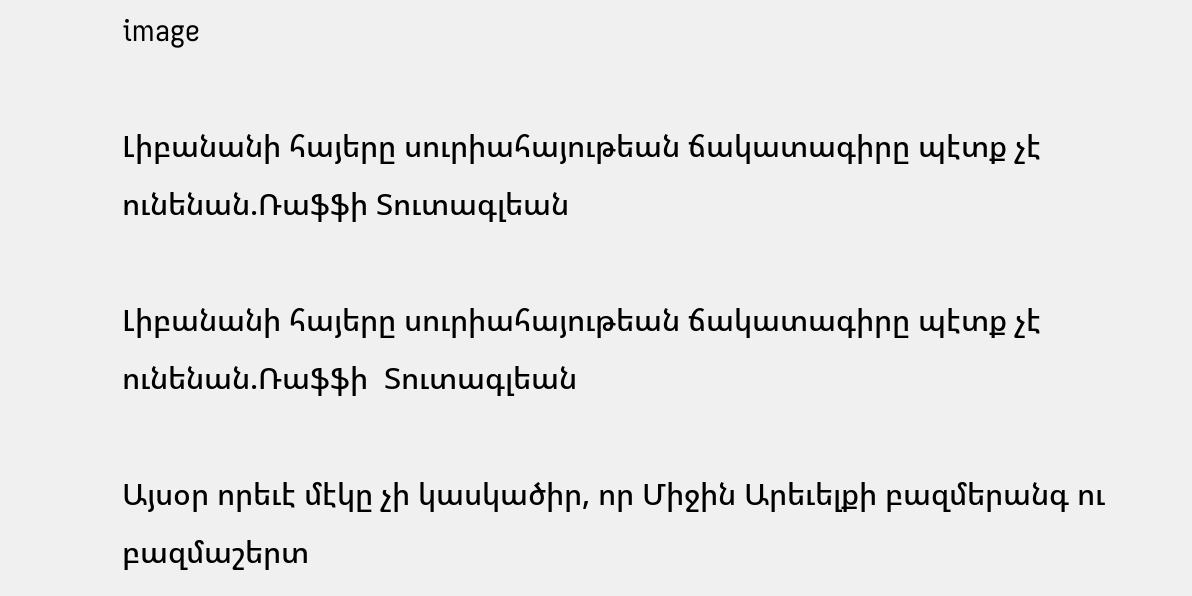image

Լիբանանի հայերը սուրիահայութեան ճակատագիրը պէտք չէ ունենան.Ռաֆֆի Տուտագլեան

Լիբանանի հայերը սուրիահայութեան ճակատագիրը պէտք չէ ունենան.Ռաֆֆի  Տուտագլեան

Այսօր որեւէ մէկը չի կասկածիր, որ Միջին Արեւելքի բազմերանգ ու բազմաշերտ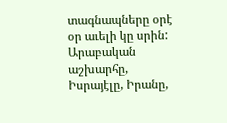տագնապները օրէ օր աւելի կը սրին: Արաբական աշխարհը, Իսրայէլը, Իրանը,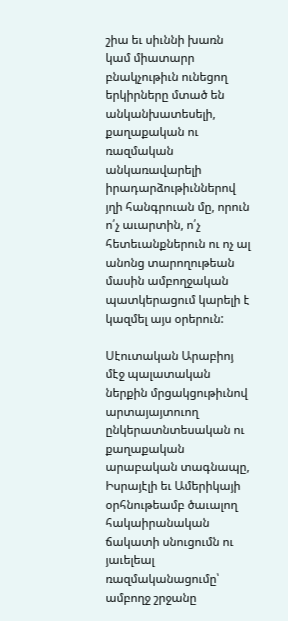շիա եւ սիւննի խառն կամ միատարր բնակչութիւն ունեցող երկիրները մտած են անկանխատեսելի, քաղաքական ու ռազմական անկառավարելի իրադարձութիւններով յղի հանգրուան մը, որուն ո՛չ աւարտին, ո՛չ հետեւանքներուն ու ոչ ալ անոնց տարողութեան մասին ամբողջական պատկերացում կարելի է կազմել այս օրերուն:

Սէուտական Արաբիոյ մէջ պալատական ներքին մրցակցութիւնով արտայայտուող ընկերատնտեսական ու քաղաքական արաբական տագնապը, Իսրայէլի եւ Ամերիկայի օրհնութեամբ ծաւալող հակաիրանական ճակատի սնուցումն ու յաւելեալ ռազմականացումը՝ ամբողջ շրջանը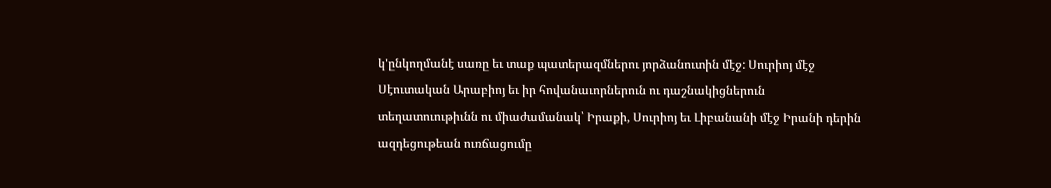կ'ընկողմանէ սառը եւ տաք պատերազմներու յորձանուտին մէջ: Սուրիոյ մէջ Սէուտական Արաբիոյ եւ իր հովանաւորներուն ու դաշնակիցներուն տեղատուութիւնն ու միաժամանակ՝ Իրաքի, Սուրիոյ եւ Լիբանանի մէջ Իրանի դերին ազդեցութեան ուռճացումը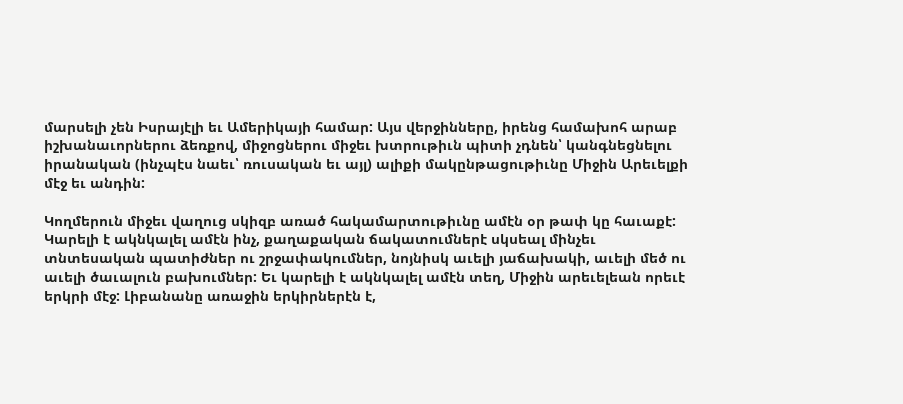մարսելի չեն Իսրայէլի եւ Ամերիկայի համար: Այս վերջինները, իրենց համախոհ արաբ իշխանաւորներու ձեռքով, միջոցներու միջեւ խտրութիւն պիտի չդնեն՝ կանգնեցնելու իրանական (ինչպէս նաեւ՝ ռուսական եւ այլ) ալիքի մակընթացութիւնը Միջին Արեւելքի մէջ եւ անդին:

Կողմերուն միջեւ վաղուց սկիզբ առած հակամարտութիւնը ամէն օր թափ կը հաւաքէ: Կարելի է ակնկալել ամէն ինչ, քաղաքական ճակատումներէ սկսեալ մինչեւ տնտեսական պատիժներ ու շրջափակումներ, նոյնիսկ աւելի յաճախակի, աւելի մեծ ու աւելի ծաւալուն բախումներ: Եւ կարելի է ակնկալել ամէն տեղ, Միջին արեւելեան որեւէ երկրի մէջ: Լիբանանը առաջին երկիրներէն է,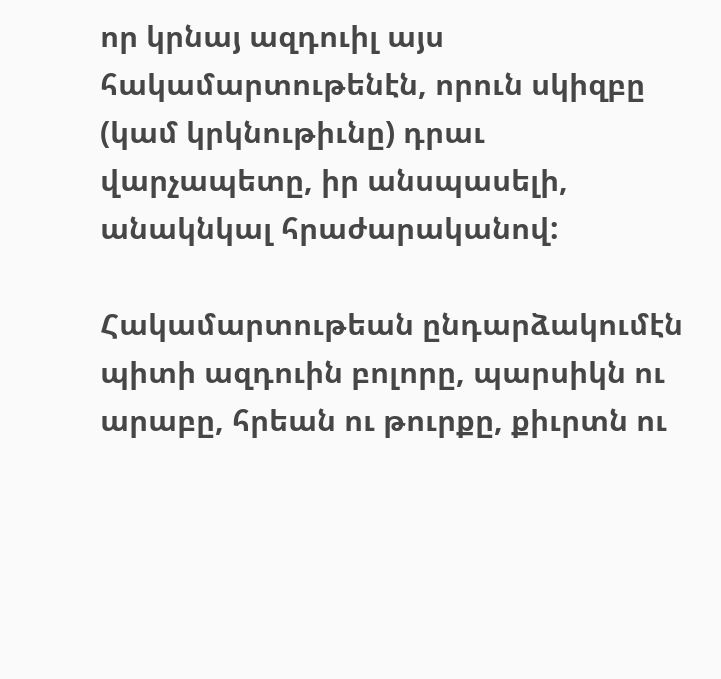որ կրնայ ազդուիլ այս հակամարտութենէն, որուն սկիզբը (կամ կրկնութիւնը) դրաւ վարչապետը, իր անսպասելի, անակնկալ հրաժարականով:

Հակամարտութեան ընդարձակումէն պիտի ազդուին բոլորը, պարսիկն ու արաբը, հրեան ու թուրքը, քիւրտն ու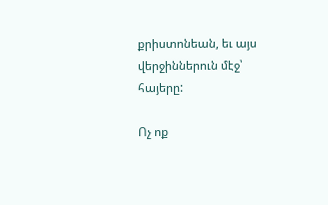քրիստոնեան, եւ այս վերջիններուն մէջ՝ հայերը:

Ոչ ոք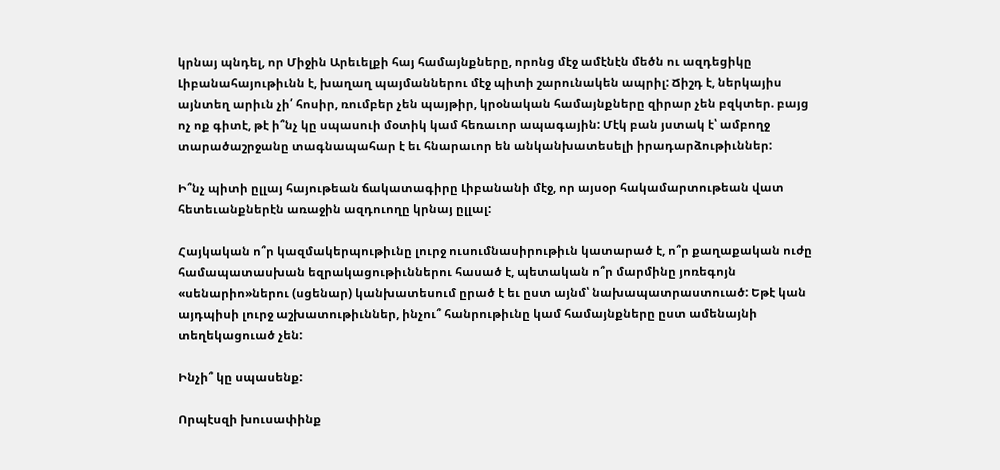կրնայ պնդել, որ Միջին Արեւելքի հայ համայնքները, որոնց մէջ ամէնէն մեծն ու ազդեցիկը Լիբանահայութիւնն է, խաղաղ պայմաններու մէջ պիտի շարունակեն ապրիլ: Ճիշդ է, ներկայիս այնտեղ արիւն չի՛ հոսիր, ռումբեր չեն պայթիր, կրօնական համայնքները զիրար չեն բզկտեր. բայց ոչ ոք գիտէ, թէ ի՞նչ կը սպասուի մօտիկ կամ հեռաւոր ապագային: Մէկ բան յստակ է՝ ամբողջ տարածաշրջանը տագնապահար է եւ հնարաւոր են անկանխատեսելի իրադարձութիւններ:

Ի՞նչ պիտի ըլլայ հայութեան ճակատագիրը Լիբանանի մէջ, որ այսօր հակամարտութեան վատ հետեւանքներէն առաջին ազդուողը կրնայ ըլլալ:

Հայկական ո՞ր կազմակերպութիւնը լուրջ ուսումնասիրութիւն կատարած է, ո՞ր քաղաքական ուժը համապատասխան եզրակացութիւններու հասած է, պետական ո՞ր մարմինը յոռեգոյն «սենարիո»ներու (սցենար) կանխատեսում ըրած է եւ ըստ այնմ՝ նախապատրաստուած: Եթէ կան այդպիսի լուրջ աշխատութիւններ, ինչու՞ հանրութիւնը կամ համայնքները ըստ ամենայնի տեղեկացուած չեն:

Ինչի՞ կը սպասենք:

Որպէսզի խուսափինք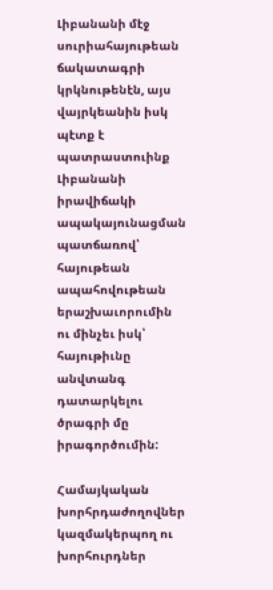Լիբանանի մէջ սուրիահայութեան ճակատագրի կրկնութենէն, այս վայրկեանին իսկ պէտք է պատրաստուինք Լիբանանի իրավիճակի ապակայունացման պատճառով՝ հայութեան ապահովութեան երաշխաւորումին ու մինչեւ իսկ՝ հայութիւնը անվտանգ դատարկելու ծրագրի մը իրագործումին:

Համայկական խորհրդաժողովներ կազմակերպող ու խորհուրդներ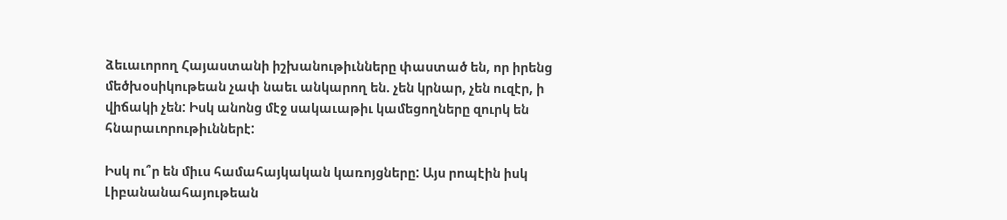ձեւաւորող Հայաստանի իշխանութիւնները փաստած են, որ իրենց մեծխօսիկութեան չափ նաեւ անկարող են. չեն կրնար, չեն ուզէր, ի վիճակի չեն: Իսկ անոնց մէջ սակաւաթիւ կամեցողները զուրկ են հնարաւորութիւններէ:

Իսկ ու՞ր են միւս համահայկական կառոյցները: Այս րոպէին իսկ Լիբանանահայութեան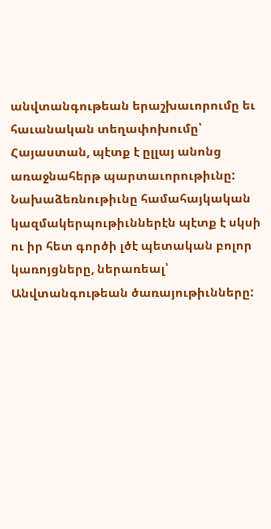անվտանգութեան երաշխաւորումը եւ հաւանական տեղափոխումը՝ Հայաստան, պէտք է ըլլայ անոնց առաջնահերթ պարտաւորութիւնը: Նախաձեռնութիւնը համահայկական կազմակերպութիւններէն պէտք է սկսի ու իր հետ գործի լծէ պետական բոլոր կառոյցները, ներառեալ՝ Անվտանգութեան ծառայութիւնները: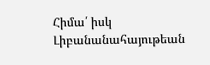Հիմա՛ իսկ Լիբանանահայութեան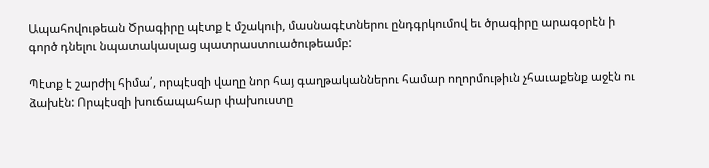Ապահովութեան Ծրագիրը պէտք է մշակուի, մասնագէտներու ընդգրկումով եւ ծրագիրը արագօրէն ի գործ դնելու նպատակասլաց պատրաստուածութեամբ:

Պէտք է շարժիլ հիմա՛, որպէսզի վաղը նոր հայ գաղթականներու համար ողորմութիւն չհաւաքենք աջէն ու ձախէն: Որպէսզի խուճապահար փախուստը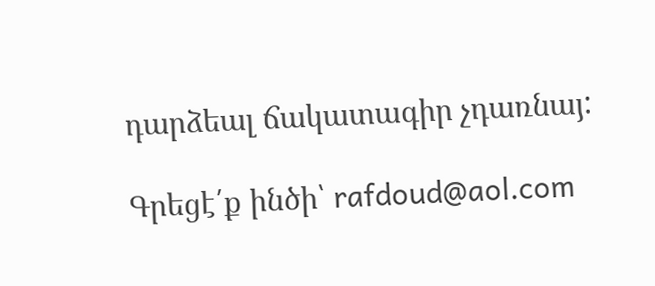դարձեալ ճակատագիր չդառնայ:

Գրեցէ՛ք ինծի՝ rafdoud@aol.com